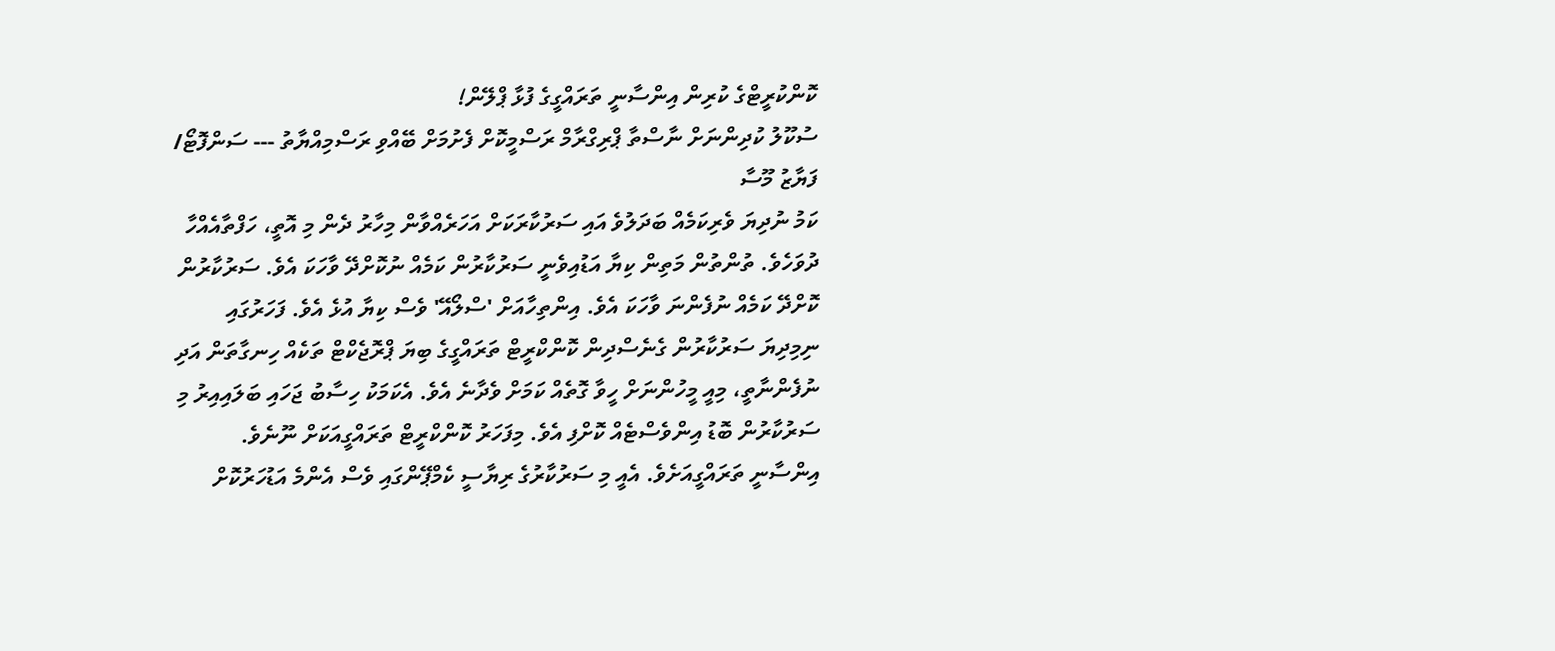ކޮންކުރީޓްގެ ކުރިން އިންސާނީ ތަރައްގީގެ ފުޅާ ޕްލޭން!
ސުކޫލު ކުދިންނަށް ނާސްތާ ޕްރިގްރާމް ރަސްމީކޮށް ފެށުމަށް ބޭއްވި ރަސްމިއްޔާތު --- ސަންފޮޓޯ/ ފަޔާޒު މޫސާ
ކަމު ނުދިޔަ ވެރިކަމެއް ބަދަލުވެ އައި ސަރުކާރަކަށް އަހަރެއްވާން މިހާރު ދެން މި އޮތީ، ހަފްތާއެއްހާ ދުވަހެވެ. ތުންތުން މަތިން ކިޔާ އަޑުއިވެނީ ސަރުކާރުން ކަމެއް ނުކޮށްދޭ ވާހަކަ އެވެ. ސަރުކާރުން ކޮށްދޭ ކަމެއް ނުފެންނަ ވާހަކަ އެވެ. އިންތިހާއަށް 'ސްލޯއޭ' ވެސް ކިޔާ އުޅެ އެވެ. ފަހަރުގައި ނިމިދިޔަ ސަރުކާރުން ގެނެސްދިން ކޮންކްރީޓް ތަރައްގީގެ ބިޔަ ޕްރޮޖެކްޓް ތަކެއް ހިނގާތަން އަދި ނުފެންނާތީ، މިއީ މީހުންނަށް ހީވާ ގޮތެއް ކަމަށް ވެދާނެ އެވެ. އެކަމަކު ހިސާބު ޖަހައި ބަލައިއިރު މި ސަރުކާރުން ބޮޑު އިންވެސްޓެއް ކޮށްފި އެވެ. މިފަހަރު ކޮންކްރީޓް ތަރައްގީއަކަށް ނޫނެވެ. އިންސާނީ ތަރައްގީއަށެވެ. އެއީ މި ސަރުކާރުގެ ރިޔާސީ ކެމްޕޭންގައި ވެސް އެންމެ އަޑުހަރުކޮށް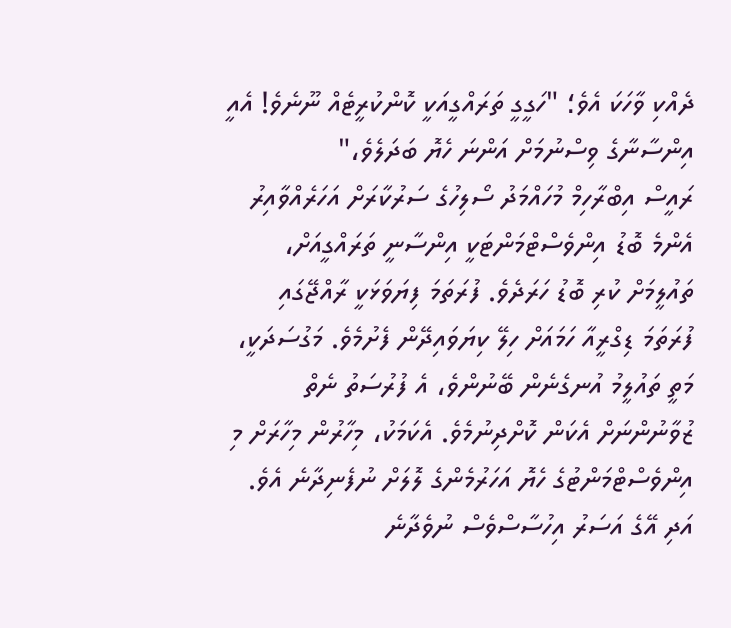ދެއްކި ވާހަކަ އެވެ؛ "ހަގީގީ ތަރައްގީއަކީ ކޮންކުރީޓެއް ނޫނެވެ! އެއީ އިންސާނާގެ ވިސްނުމަށް އަންނަ ހެޔޮ ބަދަލެވެ،"
ރައީސް އިބްރާހިމް މުހައްމަދު ސޯލިހުގެ ސަރުކާރަށް އަހަރެއްވާއިރު އެންމެ ބޮޑު އިންވެސްޓްމަންޓަކީ އިންސާނީ ތަރައްގީއަށް، ތައުލީމަށް ކުރި ބޮޑު ހަރަދެވެ. ފުރަތަމަ ފިޔަވަޅަކީ ރާއްޖޭގައި ފުރަތަމަ ޑިގްރީއާ ހަމައަށް ހިލޭ ކިޔަވައިދޭން ފެށުމެވެ. މަގުސަދަކީ، މަތީ ތައުލީމު އުނގެނެން ބޭނުންވެ، އެ ފުރުސަތު ނެތް ޒުވާނުންނަށް އެކަން ކޮށްދިނުމެވެ. އެކަމަކު، މިހާރުން މިހާރަށް މި އިންވެސްޓްމަންޓުގެ ހެޔޮ އަހަރުމެންގެ ލޮލަށް ނުފެނިދާނެ އެވެ. އަދި އޭގެ އަސަރު އިހުސާސްވެސް ނުވެދާނެ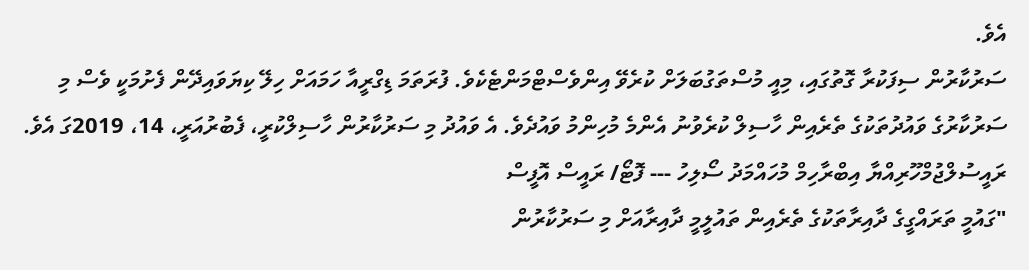އެވެ.
ސަރުކާރުން ސިފަކުރާ ގޮތުގައި، މިއީ މުސްތަގުބަލަށް ކުރެވޭ އިންވެސްޓްމަންޓެކެވެ. ފުރަތަމަ ޑިގްރީއާ ހަމައަށް ހިލޭ ކިޔަވައިދޭން ފެށުމަކީ ވެސް މި ސަރުކާރުގެ ވައުދުތަކުގެ ތެރެއިން ހާސިލް ކުރެވުނު އެންމެ މުހިންމު ވައުދެވެ. އެ ވައުދު މި ސަރުކާރުން ހާސިލްކުރީ، ފެބުރުއަރީ، 14، 2019ގަ އެވެ.
ރައީސުލްޖުމްހޫރިއްޔާ އިބްރާހިމް މުހައްމަދު ސޯލިހު --- ފޮޓޯ/ ރައީސް އޮފީސް
"ގައުމީ ތަރައްގީގެ ދާއިރާތަކުގެ ތެރެއިން ތައުލީމީ ދާއިރާއަށް މި ސަރުކާރުން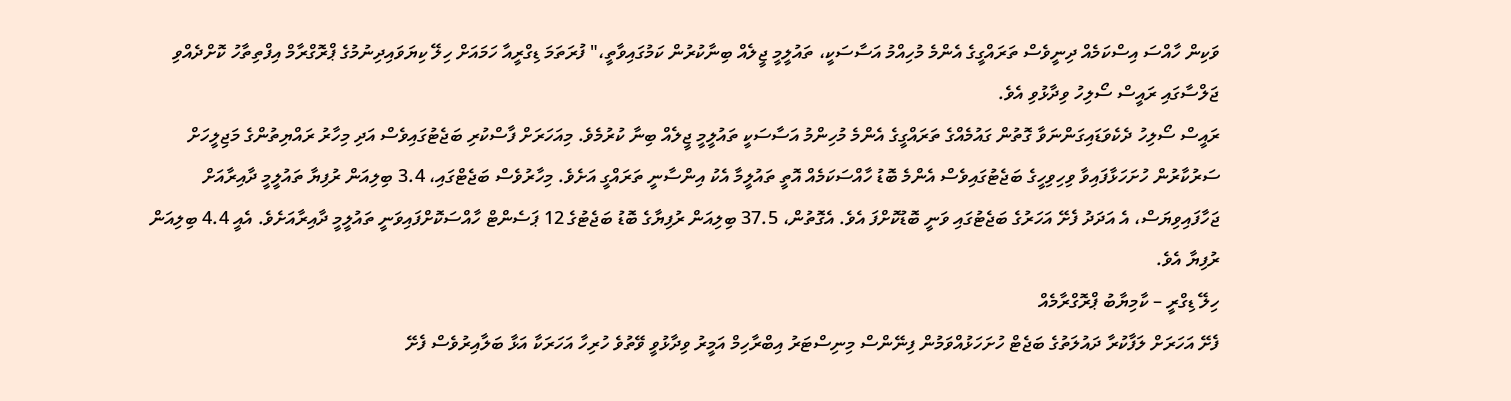ވަކިން ހާއްސަ އިސްކަމެއް ދިނީވެސް ތަރައްގީގެ އެންމެ މުހިއްމު އަސާސަކީ، ތައުލީމީ ޖީލެއް ބިނާކުރުން ކަމުގައިވާތީ،" ފުރަތަމަ ޑިގްރީއާ ހަމައަށް ހިލޭ ކިޔަވައިދިނުމުގެ ޕްރޮގްރާމް އިފްތިތާހު ކޮށްދެއްވި ޖަލްސާގައި ރައީސް ސޯލިހު ވިދާޅުވި އެވެ.
ރައީސް ސޯލިހު ދެކެވަޑައިގަންނަވާ ގޮތުން ގައުމެއްގެ ތަރައްގީގެ އެންމެ މުހިންމު އަސާސަކީ ތައުލީމީ ޖީލެއް ބިނާ ކުރުމެވެ. މިއަހަރަށް ފާސްކުރި ބަޖެޓުގައިވެސް އަދި މިހާރު ރައްޔިތުންގެ މަޖިލީހަށް ސަރުކާރުން ހުށަހަޅާފައިވާ ވިހިވިހީގެ ބަޖެޓުގައިވެސް އެންމެ ބޮޑު ހާއްސަކަމެއް އޮތީ ތައުލީމާ އެކު އިންސާނީ ތަރައްގީ އަށެވެ. މިހާރުވެސް ބަޖެޓްގައި، 3.4 ބިލިއަން ރުފިޔާ ތައުލީމީ ދާއިރާއަށް ޖަހާފައިވިޔަސް، އެ އަދަދު ފެށޭ އަހަރުގެ ބަޖެޓުގައި ވަނީ ބޮޑުކޮށްފަ އެވެ. އެގޮތުން، 37.5 ބިލިއަން ރުފިޔާގެ ބޮޑު ބަޖެޓުގެ 12 ޕަސެންޓް ހާއްސަކޮށްފައިވަނީ ތައުލީމީ ދާއިރާއަށެވެ. އެއީ 4.4 ބިލިއަން ރުފިޔާ އެވެ.
ހިލޭ ޑިގްރީ – ކާމިޔާބު ޕްރޮގްރާމެއް
ފެށޭ އަހަރަށް ލަފާކުރާ ދައުލަތުގެ ބަޖެޓް ހުށަހަޅުއްވަމުން ފިނޭންސް މިނިސްޓަރު އިބްރާހިމް އަމީރު ވިދާޅުވީ ވޭތުވެ ހުރިހާ އަހަރަކާ އަޅާ ބަލާއިރުވެސް ފެށޭ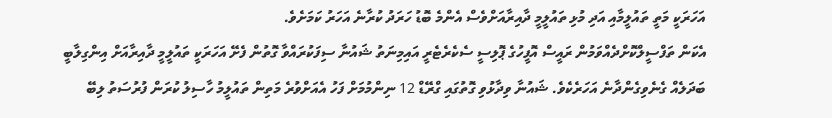އަހަރަކީ މަތީ ތައުލީމާއި އަދި މުޅި ތައުލީމީ ދާއިރާއަށްވެސް އެންމެ ބޮޑު ހަރަދު ކުރާނެ އަހަރު ކަމަށެވެ.
އެކަން ތަފްސީލްކޮށްދެއްވަމުން ރައީސް އޮފީހުގެ ޕޮލިސީ ސެކެރެޓެރީ އައިމިނަތު ޝައުނާ ސިފަކުރައްވާ ގޮތުން ފެށޭ އަހަރަކީ ތައުލީމީ ދާއިރާއަށް އިންގިލާބީ ބަދަލެއް ގެނެވިގެންދާނެ އަހަރެކެވެ. ޝައުނާ ވިދާޅުވި ގޮތުގައި ގްރޭޑް 12 ނިންމުމަށް ފަހު އެއަށްވުރެ މަތިން ތައުލީމު ހާސިލު ކުރަން ފުރުސަތު ލިބޭ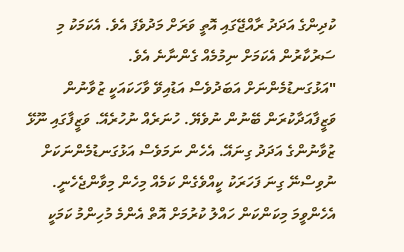ކުދިންގެ އަދަދު ރާއްޖޭގައި އޮތީ ވަރަށް މަދުވެފަ އެވެ. އެކަމަކު މި ސަރުކާރުން އެކަމަށް ނިމުމެއް ގެންނާނެ އެވެ.
"އަޅުގަނޑުމެންނަށް އަބަދުވެސް އަޑުއިވޭ ވާހަކައަކީ ޒުވާނުން ވަޒީފާއަދާކުރަން ބޭނުން ނުވެޔޭ. ހުނަރެއް ނުހުރެއޭ. ވަޒީފާގައި ނޫޅޭ ޒުވާނުންގެ އަދަދު ގިނައޭ. އެހެން ނަމަވެސް އަޅުގަނޑުމެންނަކަށް ނުވިސްނޭ ގިނަ ފަހަރަކު ކީއްވެގެން ކަމެއް މިހެން މިވާންޖެހެނީ. އެހެންވީމަ މިކަންކަން ހައްލު ކުރުމަށް އޮތް އެންމެ މުހިންމު ކަމަކީ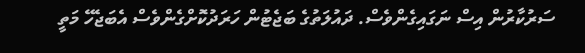ސަރުކާރުން އިސް ނަގައިގެންވެސް. ދައުލަތުގެ ބަޖެޓުން ހަރަދުކޮށްގެންވެސް އެބަޖެހޭ މަތީ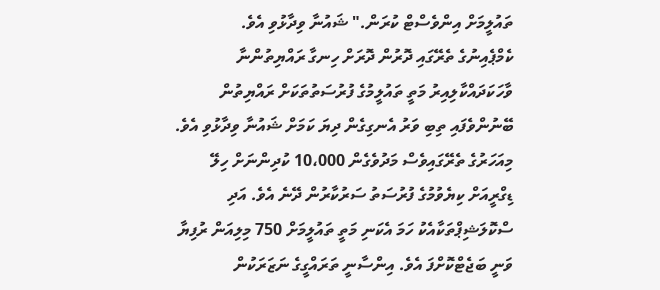ތައުލީމަށް އިންވެސްޓް ކުރަން." ޝައުނާ ވިދާޅުވި އެވެ.
ކެމްޕެއިނުގެ ތެރޭގައި ދޮރުން ދޮރަށް ހިނގާ ރައްޔިތުންނާ ވާހަކަދައްކާލިއިރު މަތީ ތައުލީމުގެ ފުރުސަތުތަކަށް ރައްޔިތުން ބޭނުންވެފައި ތިބި ވަރު އެނގިގެން ދިޔަ ކަމަށް ޝައުނާ ވިދާޅުވި އެވެ.
މިއަހަރުގެ ތެރޭގައިވެސް މަދުވެގެން 10،000 ކުދިންނަށް ހިލޭ ޑިގްރީއަށް ކިޔެވުމުގެ ފުރުސަތު ސަރުކާރުން ދޭނެ އެވެ. އަދި ސްކޮލަޝިޕްތަކާއެކު ހަމަ އެކަނި މަތީ ތައުލީމަށް 750 މިލިއަން ރުފިޔާ ވަނީ ބަޖެޓްކޮށްފަ އެވެ. އިންސާނީ ތަރައްގީގެ ނަޒަރަކުން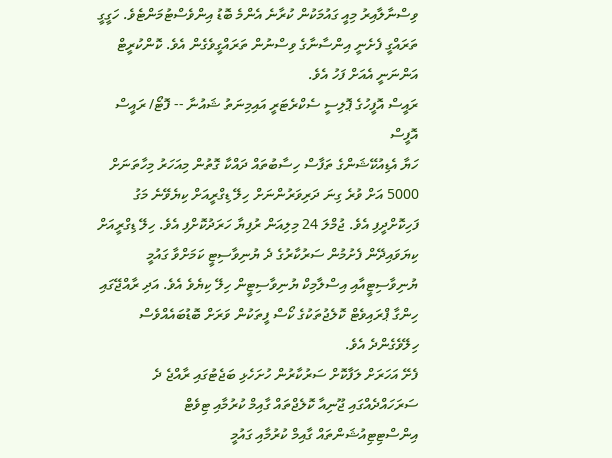ވިސްނާލާއިރު މިއީ ގައުމަކުން ކުރާނެ އެންމެ ބޮޑު އިންވެސްޓުމަންޓެވެ. ހަގީގީ ތަރައްގީ ފެށެނީ އިންސާނާގެ ވިސްނުން ތަރައްގީވެގެން އެވެ. ކޮންކުރީޓް އަންނަނީ އެއަށް ފަހު އެވެ.
ރައީސް އޮފީހުގެ ޕޮލިސީ ސެކްރެޓަރީ އައިމިނަތު ޝައުނާ -- ފޮޓޯ/ ރައީސް އޮފީސް
ހަޔާ އެޑިއުކޭޝަންގެ ތަފާސް ހިސާބުތައް ދައްކާ ގޮތުން މިއަހަރު މިހާތަނަށް 5000 އަށް ވުރެ ގިނަ ދަރިވަރުންނަށް ހިލޭ ޑިގްރީއަށް ކިޔެވޭނެ މަގު ފަހިކޮށްދީފި އެވެ. ޖުމްލަ 24 މިލިއަން ރުފިޔާ ހަރަދުކޮށްފި އެވެ. ހިލޭ ޑިގްރީއަށް ކިޔަވައިދޭން ފެށުމުން ސަރުކާރުގެ ދެ ޔުނިވާސިޓީ ކަމަށްވާ ގައުމީ ޔުނިވާސިޓީއާއި އިސްލާމިކް ޔުނިވާސިޓީން ހިލޭ ކިޔެވެ އެވެ. އަދި ރާއްޖޭގައި ހިންގާ ޕްރައިވެޓް ކޮލެޖުތަކުގެ ކޯސް ފީތަކުން ވަރަށް ބޮޑުބައެއްވެސް ހިލޭވެގެންދެ އެވެ.
ފެށޭ އަހަރަށް ލަފާކޮށް ސަރުކާރުން ހުށަހެޅި ބަޖެޓުގައި ރާއްޖެ ދެ ސަރަހައްދެއްގައި ޖޫނިއާ ކޮލެޖްތައް ގާއިމް ކުރުމާއި ޓިވެޓް އިންސްޓިޓިއުޝަންތައް ގާއިމް ކުރުމާއި ގައުމީ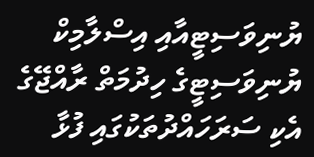ޔުނިވަސިޓީއާއި އިސްލާމިކް ޔުނިވަސިޓީގެ ހިދުމަތް ރާއްޖޭގެ އެކި ސަރަހައްދުތަކުގައި ފުޅާ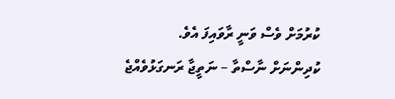ކުރުމަށް ވެސް ވަނީ ރާވައިފަ އެވެ.
ކުދިންނަށް ނާސްތާ – ނަތީޖާ ރަނގަޅުވެއްޖެ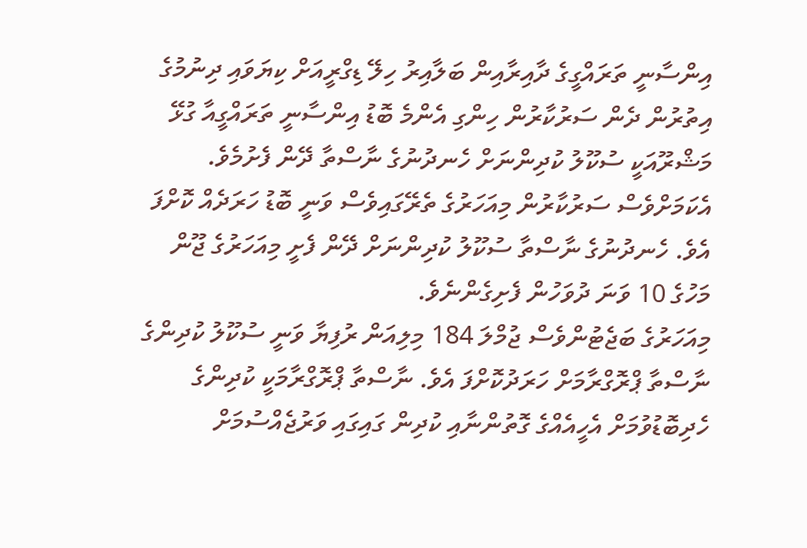އިންސާނީ ތަރައްގީގެ ދާއިރާއިން ބަލާއިރު ހިލޭ ޑިގްރީއަށް ކިޔަވައި ދިނުމުގެ އިތުރުން ދެން ސަރުކާރުން ހިންގި އެންމެ ބޮޑު އިންސާނީ ތަރައްގީއާ ގުޅޭ މަޝްރޫއަކީ ސުކޫލު ކުދިންނަށް ހެނދުނުގެ ނާސްތާ ދޭން ފެށުމެވެ. އެކަމަށްވެސް ސަރުކާރުން މިއަހަރުގެ ތެރޭގައިވެސް ވަނީ ބޮޑު ހަރަދެއް ކޮށްފަ އެވެ. ހެނދުނުގެ ނާސްތާ ސުކޫލު ކުދިންނަށް ދޭން ފެށީ މިއަހަރުގެ ޖޫން މަހުގެ 10 ވަނަ ދުވަހުން ފެށިގެންނެވެ.
މިއަހަރުގެ ބަޖެޓުންވެސް ޖުމްލަ 184 މިލިއަން ރުފިޔާ ވަނީ ސުކޫލު ކުދިންގެ ނާސްތާ ޕްރޮގްރާމަށް ހަރަދުކޮށްފަ އެވެ. ނާސްތާ ޕްރޮގްރާމަކީ ކުދިންގެ ހެދިބޮޑުވުމަށް އެހީއެއްގެ ގޮތުންނާއި ކުދިން ގައިގައި ވަރުޖެއްސުމަށް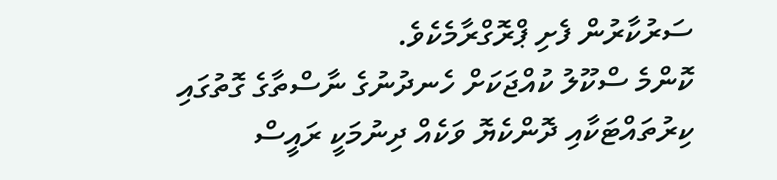ސަރުކާރުން ފެށި ޕްރޮގްރާމެކެވެ.
ކޮންމެ ސްކޫލު ކުއްޖަކަށް ހެނދުނުގެ ނާސްތާގެ ގޮތުގައި ކިރުތައްޓަކާއި ދޮންކެޔޮ ވަކެއް ދިނުމަކީ ރައީސް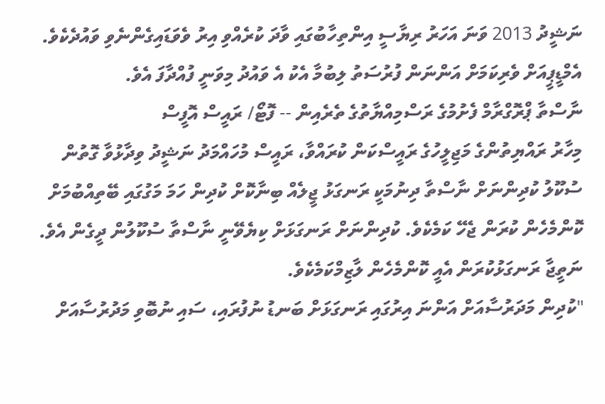ނަޝީދު 2013 ވަނަ އަހަރު ރިޔާސީ އިންތިހާބުގައި ވާދަ ކުރެއްވި އިރު ވެވަޑައިގެންނެވި ވައުދެކެވެ. އެމްޑީޕީއަށް ވެރިކަމަށް އަންނަން ފުރުސަތު ލިބުމާ އެކު އެ ވައުދު މިވަނީ ފުއްދާފަ އެވެ.
ނާސްތާ ޕްރޮގްރާމް ފެށުމުގެ ރަސްމިއްޔާތުގެ ތެރެއިން -- ފޮޓޯ/ ރައީސް އޮފީސް
މިހާރު ރައްޔިތުންގެ މަޖިލީހުގެ ރައީސްކަން ކުރައްވާ، ރައީސް މުހައްމަދު ނަޝީދު ވިދާޅުވާ ގޮތުން ސުކޫލު ކުދިންނަށް ނާސްތާ ދިނުމަކީ ރަނގަޅު ޖީލެއް ބިނާކޮށް ކުދިން ހަމަ މަގުގައި ބޭތިއްބުމަށް ކޮންމެހެން ކުރަން ޖެހޭ ކަމެކެވެ. ކުދިންނަށް ރަނގަޅަށް ކިޔެވޭނީ ނާސްތާ ސުކޫލުން ދީގެން އެވެ. ނަތީޖާ ރަނގަޅުކުރަން އެއީ ކޮންމެހެން ލާޒިމްކަމެކެވެ.
"ކުދިން މަދަރުސާއަށް އަންނަ އިރުގައި ރަނގަޅަށް ބަނޑު ނުފުރައި، ސައި ނުބޮވި މަދުރުސާއަށް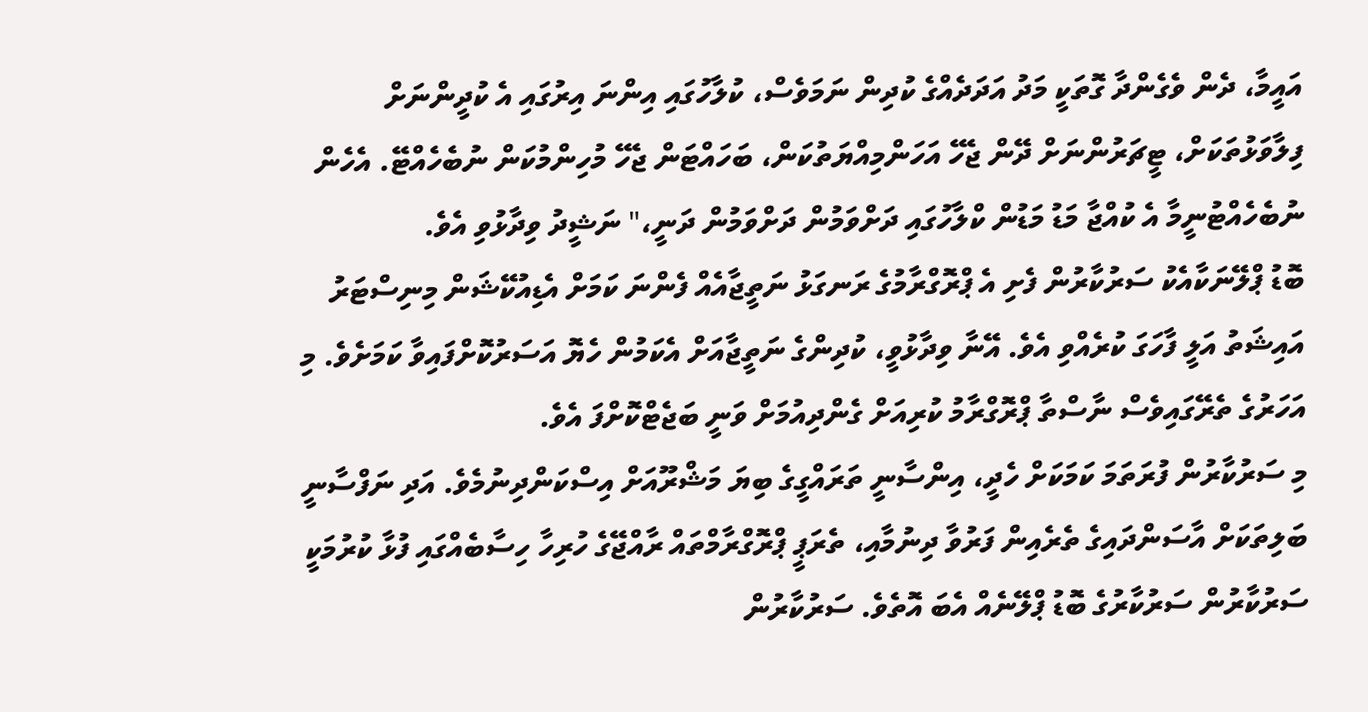އައީމާ، ދެން ވެގެންދާ ގޮތަކީ މަދު އަދަދެއްގެ ކުދިން ނަމަވެސް، ކުލާހުގައި އިންނަ އިރުގައި އެ ކުދީންނަށް ފިލާވަޅުތަކަށް، ޓީޗަރުންނަށް ދޭން ޖެހޭ އަހަންމިއްޔަތުކަން، ބަހައްޓަން ޖެހޭ މުހިންމުކަން ނުބެހެއްޓޭ. އެހެން ނުބެހެއްޓުނީމާ އެ ކުއްޖާ މަޑު މަޑުން ކްލާހުގައި ދަށްވަމުން ދަށްވަމުން ދަނީ،" ނަޝީދު ވިދާޅުވި އެވެ.
ބޮޑު ޕްލޭނަކާއެކު ސަރުކާރުން ފެށި އެ ޕްރޮގްރާމުގެ ރަނގަޅު ނަތީޖާއެއް ފެންނަ ކަމަށް އެޑިއުކޭޝަން މިނިސްޓަރު އައިޝަތު އަލީ ފާހަގަ ކުރެއްވި އެވެ. އޭނާ ވިދާޅުވީ، ކުދިންގެ ނަތީޖާއަށް އެކަމުން ހެޔޮ އަސަރުކޮށްފައިވާ ކަމަށެވެ. މި އަހަރުގެ ތެރޭގައިވެސް ނާސްތާ ޕްރޮގްރާމު ކުރިއަށް ގެންދިއުމަށް ވަނީ ބަޖެޓްކޮށްފަ އެވެ.
މި ސަރުކާރުން ފުރަތަމަ ކަމަކަށް ހެދީ، އިންސާނީ ތަރައްގީގެ ބިޔަ މަޝްރޫއަށް އިސްކަންދިނުމެވެ. އަދި ނަފްސާނީ ބަލިތަކަށް އާސަންދައިގެ ތެރެއިން ފަރުވާ ދިނުމާއި، ތެރަޕީ ޕްރޮގްރާމްތައް ރާއްޖޭގެ ހުރިހާ ހިސާބެއްގައި ފުޅާ ކުރުމަކީ ސަރުކާރުން ސަރުކާރުގެ ބޮޑު ޕްލޭނެއް އެބަ އޮތެވެ. ސަރުކާރުން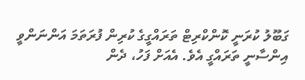ގަބޫލު ކުރަނީ ކޮންކްރިޓް ތަރައްގީގެ ކުރިން ފުރަތަމަ އަންނަންވީ އިންސާނީ ތަރައްގީ އެވެ. އެއަށް ފަހު، ދެން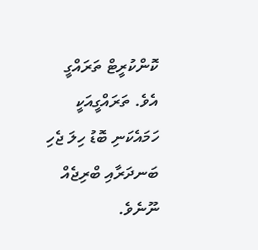ކޮންކުރީޓް ތަރައްގީ އެވެ. ތަރައްގީއަކީ ހަމައެކަނި ބޮޑު ހިލަ ޖެހި ބަނދަރާއި ބްރިޖެއް ނޫނެވެ.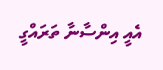އެއީ އިންސާނާ ތަރައްގީ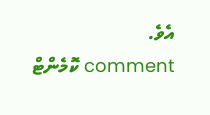އެވެ.
comment ކޮމެންޓް